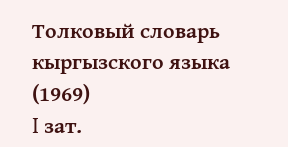Толковый словарь кыргызского языка (1969)
I зат.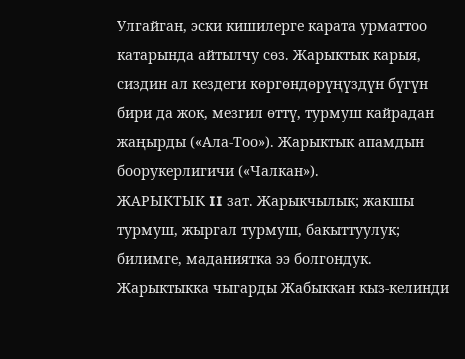Улгайган, эски кишилерге карата урматтоо катарында айтылчу сөз. Жарыктык карыя, сиздин ал кездеги көргөндөрүңүздүн бүгүн бири да жок, мезгил өттү, турмуш кайрадан жаңырды («Ала-Тоо»). Жарыктык апамдын боорукерлигичи («Чалкан»).
ЖАРЫКТЫК II зат. Жарыкчылык; жакшы турмуш, жыргал турмуш, бакыттуулук; билимге, маданиятка ээ болгондук. Жарыктыкка чыгарды Жабыккан кыз-келинди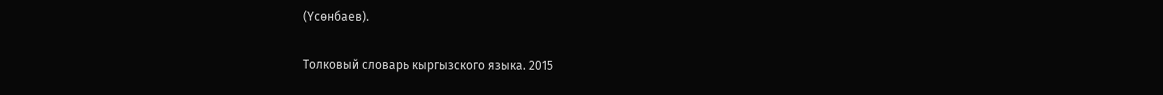(Үсөнбаев).

Толковый словарь кыргызского языка. 2015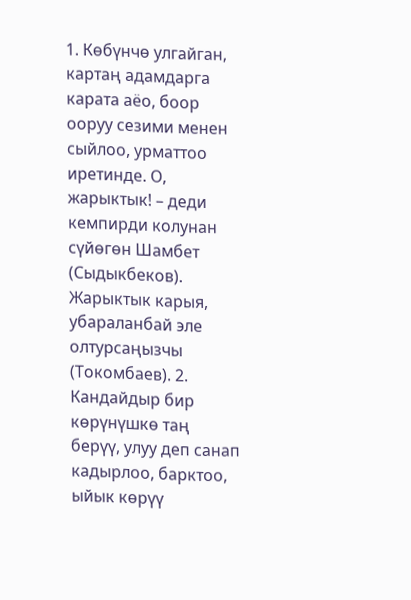1. Көбүнчө улгайган, картаң адамдарга карата аёо, боор ооруу сезими менен сыйлоо, урматтоо иретинде. О, жарыктык! – деди кемпирди колунан сүйөгөн Шамбет (Сыдыкбеков). Жарыктык карыя, убараланбай эле олтурсаңызчы (Токомбаев). 2. Кандайдыр бир көрүнүшкө таң берүү, улуу деп санап кадырлоо, барктоо, ыйык көрүү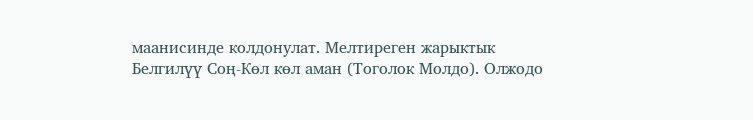маанисинде колдонулат. Мелтиреген жарыктык Белгилүү Соң-Көл көл аман (Тоголок Молдо). Олжодо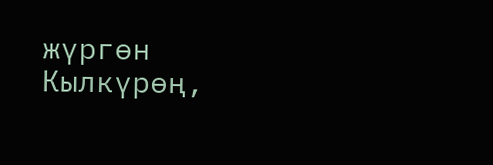жүргөн Кылкүрөң,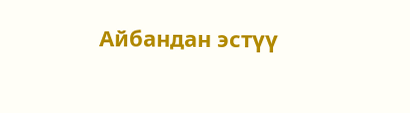Айбандан эстүү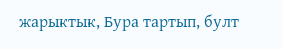жарыктык, Бура тартып, булт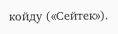койду («Сейтек»).